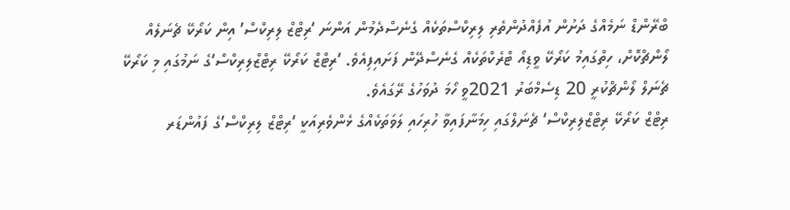ބްރޭންޑް ނަމެއްގެ ދަށުން އުފެއްދުންތެރި ލިރިކްސްތަކެއް ގެނެސްދެމުން އަންނަ ‘ރިޓްޒް ލިރިކްސް’ އިން ކަރޯކޭ ޗެނަލެއް ލޯންޗްކޮށް، ހިތްގައިމު ކަރޯކޭ ވީޑިއޯ ޓްރެކްތަކެއް ގެނެސްދޭން ފަށައިފިއެވެ. ‘ރިޓްޒް ކަރޯކޭ ރިޓްޒްލިރިކްސް‘ގެ ނަމުގައި މި ކަރޯކޭ ޗެނަލް ލޯންޗްކުރީ 20 ޑިސެމްބަރު 2021ވީ ހޯމަ ދުވަހުގެ ރޭގައެވެ.
ރިޓްޒް ކަރޯކޭ ރިޓްޒްލިރިކްސް‘ ޗެނަލްގައި ހިމަނާފައިވާ ހުރިހައި ލަވަތަކެއްގެ ޅެންވެރިއަކީ ‘ރިޓްޒް ލިރިކްސް’ގެ ފައުންޑަރ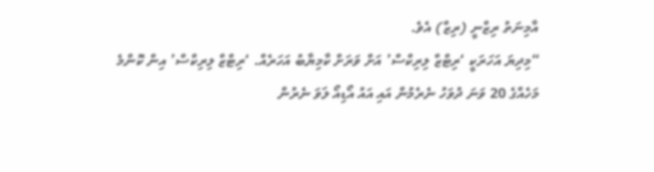އާމިނަތު ރިޒްނީ (ރިޒް) އެވެ.
“މިދިޔަ އަހަރަކީ ‘ރިޓްޒް ލިރިކްސް’ އަށް ވަރަށް ކާމިޔާބު އަހަރެއް. ‘ރިޓްޒް ލިރިކްސް’ އިން ކޮންމެ މަހެއްގެ 20 ވަނަ ދުވަހު ނެރެމުން އައި އައު އޯޑިއޯ ލަވަ ނެރުން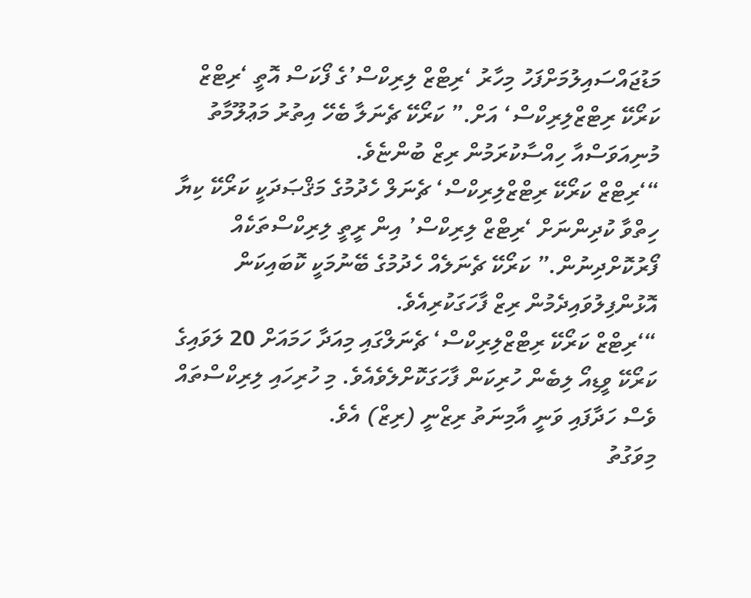މަޑުޖައްސައިލުމަށްފަހު މިހާރު ‘ރިޓްޒް ލިރިކްސް’ގެ ފޯކަސް އޮތީ ‘ރިޓްޒް ކަރޯކޭ ރިޓްޒްލިރިކްސް‘ އަށް.” ކަރޯކޭ ޗެނަލާ ބެހޭ އިތުރު މަޢުލޫމާތު މުނިއަވަސްއާ ހިއްސާކުރަމުން ރިޒް ބުންޏެވެ.
“‘ރިޓްޒް ކަރޯކޭ ރިޓްޒްލިރިކްސް‘ ޗެނަލް ހެދުމުގެ މަޤްޞަދަކީ ކަރޯކޭ ކިޔާ ހިތްވާ ކުދިންނަށް ‘ރިޓްޒް ލިރިކްސް’ އިން ރީތީ ލިރިކްސްތަކެއް ފޯރުކޮށްދިނުން.” ކަރޯކޭ ޗެނަލެއް ހެދުމުގެ ބޭނުމަކީ ކޮބައިކަން އޮޅުންފިލުވައިދެމުން ރިޒް ފާހަގަކުރިއެވެ.
“‘ރިޓްޒް ކަރޯކޭ ރިޓްޒްލިރިކްސް‘ ޗެނަލްގައި މިއަދާ ހަމައަށް 20 ލަވައިގެ ކަރޯކޭ ވީޑިއޯ ލިބެން ހުރިކަން ފާހަގަކޮށްލެވެއެވެ. މި ހުރިހައި ލިރިކްސްތައް ވެސް ހަދާފައި ވަނީ އާމިނަތު ރިޒްނީ (ރިޒް) އެވެ.
މިވަގުތު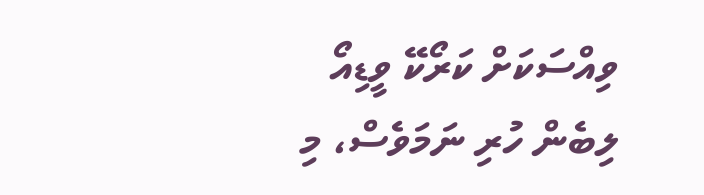ވިއްސަކަށް ކަރޯކޭ ވީޑިއޯ ލިބެން ހުރި ނަމަވެސް، މި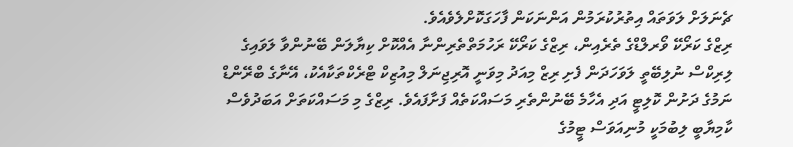ޗެނަލަށް ލަވަތައް އިތުރުކުރަމުން އަންނަކަން ފާހަގަކޮށްލެވެއެވެ.
ރިޒްގެ ކަރޯކޭ ވޯރލްޑްގެ ތެރެއިން، ރިޒްގެ ކަރޯކޭ ރަހުމަތްތެރިންނާ އެއްކޮށް ކިޔާލަން ބޭނުންވާ ލަވައިގެ ލިރިކްސް ނުލިބޭތީ ލަވަހަދަން ފެށި ރިޒް މިއަދު މިވަނީ އޮރިޖިނަލް މިއުޒިކް ޓްރެކްތަކާއެކު، އޭނާގެ ބްރޭންޑް ނަމުގެ ދަށުން ކޮލިޓީ އަދި އެހާމެ ބޭނުންތެރި މަސައްކަތެއް ފަށާފައެވެ. ރިޒްގެ މި މަސައްކަތަށް އަބަދުވެސް ކާމިޔާބީ ލިބުމަކީ މުނިއަވަސް ޓީމުގެ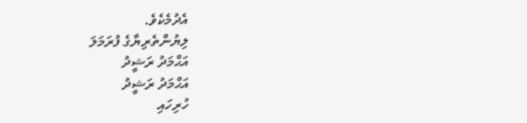އެދުމެކެވެ.
ލިޔުންތެރިޔާގެ ފުރަމަލަ
އަޙްމަދު ރަޝީދު
އަޙްމަދު ރަޝީދު
ހުރިހައި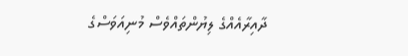ދާއިރާއެއްގެ ލިޔުންތައްވެސް މުނިއަވަސްގެ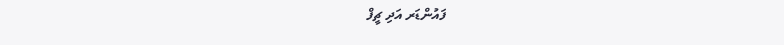ފައުންޑަރ އަދި ޗީފް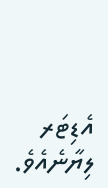އެޑިޓަރ ލިޔާނެއެވެ.